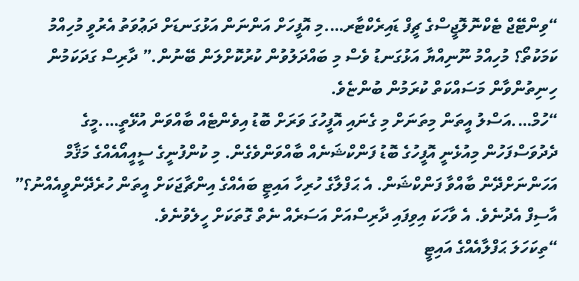“ވިންޓޭޖް ޓެކްނޮލޮޖީސްގެ ޗީފް ޑައިރެކްޓާރ….މި އޮފީހަށް އަންނަން އަޅުގަނޑަށް ދަޢުވަތު އެރުވީ މުހިއްމު ކަމަކުތޯ؟ މުހިއްމު ނޫނިއްޔާ އަޅުގަނޑު ވެސް މި ބައްދަލުވުން ކުރުކޮށްލަން ބޭނުން.” ދާރިސް ގަދަކަމުން ހިނިތުންވާން މަސައްކަތް ކުރަމުން ބުންޏެވެ.
“ހުމް….އަސްލު އީތަން މިތަނަށް މި ގެނައި އޮފީހުގަ ވަރަށް ބޮޑު އިވެންޓެއް ބާއްވަން އުޅޭތީ….މީގެ ދެދުވަސްފަހުން މިއުޅެނީ އޮފީހުގެ ބޮޑު ފަންކްޝަނެއް ބާއްވަންވެގެން. މި ކުންފުނީގެ ސީއީއޯއެއްގެ މަޤާމް އަހަންނަށްދޭން ބާއްވާ ފަންކްޝަން. އެ ޙަފްލާގެ ހުރިހާ އައިޓީ ބައެއްގެ އިންޗާޖަކަށް އީތަން ހުރެދޭންވީއެއްނު؟” އާސިފް އެދުނެވެ. އެ ވާހަކަ އިވިފައި ދާރިސްއަށް އަސަރެއް ނެތް ގޮތަކަށް ހީލެވުނެވެ.
“ތިކަހަލަ ޙަފްލާއެއްގެ އައިޓީ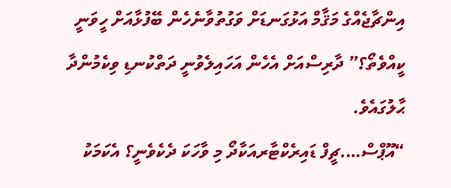އިންޗާޖެއްގެ މަޤާމް އަޅުގަނޑަށް ވަގުތުވާނެހެން ބޭފުޅާއަށް ހީވަނީ ކީއްވެތޯ؟” ދާރިސްއަށް އެހެން އަހައިލެވުނީ ދަތްކުނޑި ވިކެމުންދާ ޙާލުގައެވެ.
“އޫޕްސް….ޗީފް ޑައިރެކްޓާރއަކާދޯ މި ވާހަކަ ދެކެވެނީ؟ އެކަމަކު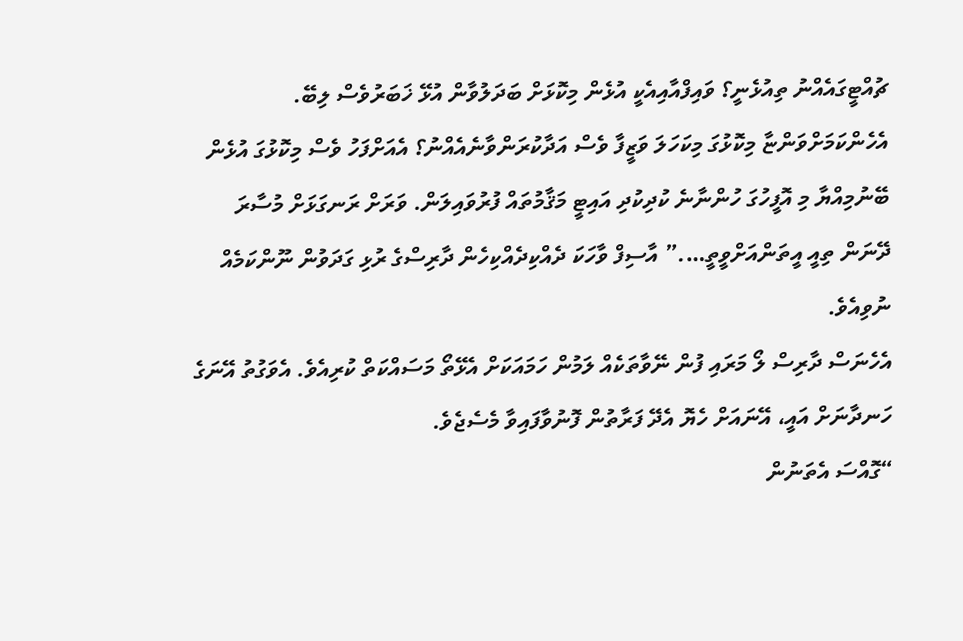ޗުއްޓީގައެއްނު ތިއުޅެނީ؟ ވައިފްއާއިއެކީ އުޅެން މިކޮޅަށް ބަދަލުވާން އުޅޭ ޚަބަރުވެސް ލިބޭ. އެހެންކަމަށްވަންޏާ މިކޮޅުގަ މިކަހަލަ ވަޒީފާ ވެސް އަދާކުރަންވާނެއެއްނު؟ އެއަށްފަހު ވެސް މިކޮޅުގަ އުޅެން ބޭނުމިއްޔާ މި އޮފީހުގަ ހުންނާނެ ކުދިކުދި އައިޓީ މަޤާމުތައް ފުރުވައިލަން. ވަރަށް ރަނގަޅަށް މުސާރަ ދޭނަން ތިއީ އީތަންއަށްވީތީ….” އާސިފް ވާހަކަ ދެއްކިދެއްކިހެން ދާރިސްގެ ރުޅި ގަދަވުން ނޫންކަމެއް ނުވިއެވެ.
އެހެނަސް ދާރިސް ލޯ މަރައި ފުން ނޭވާތަކެއް ލަމުން ހަމައަކަށް އެޅޭތޯ މަސައްކަތް ކުރިއެވެ. އެވަގުތު އޭނަގެ ހަނދާނަށް އައީ، އޭނައަށް ހެޔޮ އެދޭ ފަރާތުން ފޮނުވާފައިވާ މެސެޖެވެ.
“ގޮއްސަ އެތަނުން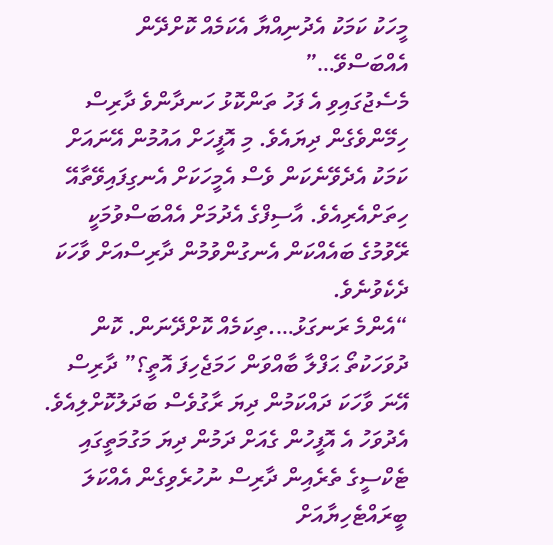މީހަކު ކަމަކު އެދުނިއްޔާ އެކަމެއް ކޮށްދޭން އެއްބަސްވޭ…”
މެސެޖުގައިވި އެ ފަހު ތަންކޮޅު ހަނދާންވެ ދާރިސް ހިމޭންވެގެން ދިޔައެވެ. މި އޮފީހަށް އައުމުން އޭނައަށް ކަމަކު އެދެވޭނެކަން ވެސް އެމީހަކަށް އެނގިފައިވޭތާއޭ ހިތަށްއެރިއެވެ. އާސިފްގެ އެދުމަށް އެއްބަސްވުމަކީ ރޭވުމުގެ ބައެއްކަން އެނގުންވުމުން ދާރިސްއަށް ވާހަކަ ދެކެވުނެވެ.
“އެންމެ ރަނގަޅު….ތިކަމެއް ކޮށްދޭނަން. ކޮން ދުވަހަކުތޯ ޙަފްލާ ބާއްވަން ހަމަޖެހިފަ އޮތީ؟” ދާރިސް އޭނަ ވާހަކަ ދައްކަމުން ދިޔަ ރާގުވެސް ބަދަލުކޮށްލިއެވެ.
އެދުވަހު އެ އޮފީހުން ގެއަށް ދަމުން ދިޔަ މަގުމަތީގައި ޓެކްސީގެ ތެރެއިން ދާރިސް ނުހުރެވިގެން އެއްކަލަ ބީރައްޓެހިޔާއަށް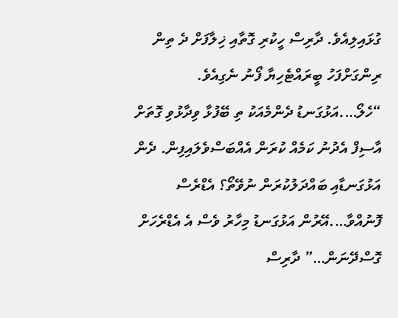ގުޅައިލިއެވެ. ދާރިސް ހީކުރި ގޮތާއި ޚިލާފަށް ދެ ތިން ރިންގަށްފަހު ބީރައްޓެހިޔާ ފޯނު ނެގިއެވެ.
“ހެލޯ….އަޅުގަނޑު ދެންމެއަކު ތި ބޭފުޅާ ވިދާޅުވި ގޮތަށް އާސިފް އެދުނު ކަމެއް ކުރަން އެއްބަސްވެލައިފިން. ދެން އަޅުގަނޑާއި ބައްދަލުކުރަން ނުވޭތޯ؟ އެޑްރެސް ފޮނުއްވާ….އޭރުން އަޅުގަނޑު މިހާރު ވެސް އެ އެޑްރެހަށް ގޮސްދޭނަން…” ދާރިސް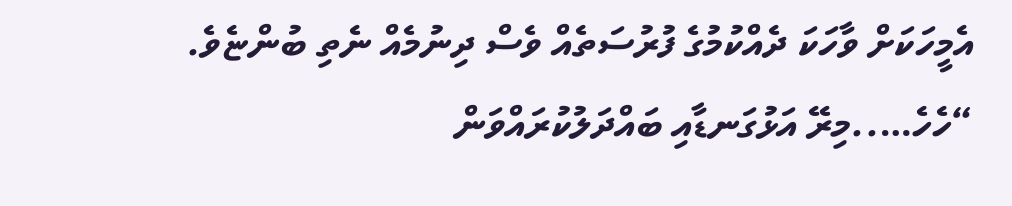އެމީހަކަށް ވާހަކަ ދެއްކުމުގެ ފުރުސަތެއް ވެސް ދިނުމެއް ނެތި ބުންޏެވެ.
“ހެހެ…..މިރޭ އަޅުގަނޑާއި ބައްދަލުކުރައްވަން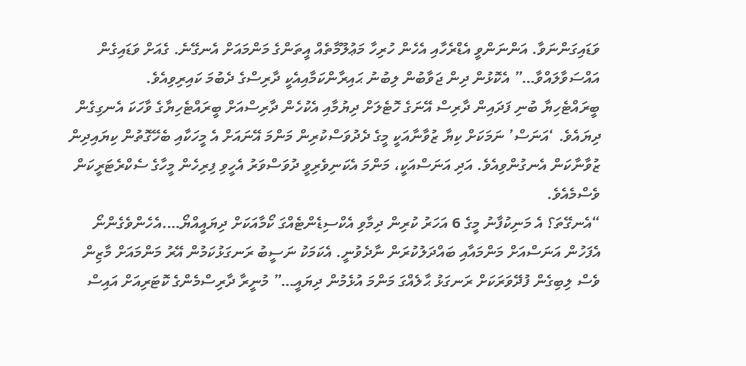ވަޑައިގަންނަވާ. އަންނަންވީ އެޑްރެހާއި އެހެން ހުރިހާ މަޢުލޫމާތެއް އީތަންގެ މަންމައަށް އެނގޭނެ. ގެއަށް ވަޑައިގެން އައްސަވާލައްވާ…” އެކޮޅުން ދިން ޖަވާބުން ލިބުނު ޙައިރާންކަމާއިއެކީ ދާރިސްގެ ދެބުމަ ކައިރިވިއެވެ.
ބީރައްޓެހިޔާ ބުނި ފަދައިން ދާރިސް އޭނަގެ ހޮޓެލަށް ދިޔުމާއި އެކުހެން ދާރިސްއަށް ބީރައްޓެހިޔާގެ ވާހަކަ އެނގިގެން ދިޔައެވެ. ‘އަނަސް’ ނަމަކަށް ކިޔާ ޒުވާނާއަކީ މީގެ ދެދުވަސްކުރިން މަންމަ އޭނައަށް އެ މީހަކާއި ބެހޭގޮތުން ކިޔައިދިން ޒުވާނާކަން އެނގުންވިއެވެ. އަދި އަނަސްއަކީ، މަންމަ އެކަނިވެރިވީ ދުވަސްވަރު އެހީވި ފިރިހެން މީހާގެ ސެކްރެޓަރީކަން ވެސްމެއެވެ.
“އެނގޭތަ؟ އެ މަނިކުފާނު މީގެ 6 އަހަރު ކުރިން ދިމާވި އެކްސިޑެންޓެއްގަ ކޯމާއަކަށް ދިޔައީއްޔޯ….އެހެންވެގެންނޯ އެފަހުން އަނަސްއަށް މަންމައާއި ބައްދަލުކުރަން ނާދެވުނީ. އެކަމަކު ނަސީބު ރަނގަޅުކަމުން އޭރު މަންމައަށް މާޒިން ވެސް ލިބިގެން ފުދޭވަރަކަށް ރަނގަޅު ޙާލެއްގަ މަންމަ އުޅެމުން ދިޔައީ…” މުނީރާ ދާރިސްމެންގެ ކޮޓަރިއަށް އައިސް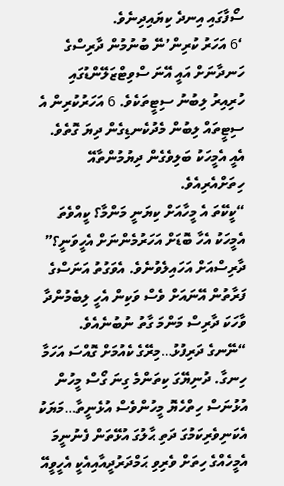ސޯފާގައި އިނދެ ކިޔައިދިނެވެ.
‘6 އަހަރު ކުރިން’ނޭ ބުނުމުން ދާރިސްގެ ހަނދާނަށް އައީ އޭނަ ސްވިޓްޒަލޭންޑުގައި ހުރިއިރު ލިބުނު ސިޓީތަކެވެ. 6 އަހަރުކުރިން އެ ސިޓީތައް ލިބުން މެދުކެނޑިގެން ދިޔަ ގޮތެވެ. އެއީ އެމީހަކު ބަލިވެގެން ދިޔުމުންތާއޭ ހިތަށްއެރިއެވެ.
“ކީކޭތަ އެ މީހާއަށް ކިޔަނީ މަންމާ؟ ކީއްވެތަ އެމީހަކު އެހާ ބޮޑަށް އަހަރުމެންނަށް އެހީވަނީ؟” ދާރިސްއަށް އަހައިލެވުނެވެ. އެވަގުތު އަނަސްގެ ފަރާތުން އޭނައަށް ވެސް ވަކިން އެހީ ލިބެމުންދާ ވާހަކަ ދާރިސް މަންމަ ގާތު ނުބުނެއެވެ.
“ނޭނގެ ދަރިފުޅު…މިރޭގެ ކެއުމަށް ގޮއްސަ އަހަމާ ހިނގާ. ދުނިޔޭގަ ކިތަންމެ ގިނަ ގޯސް މީހުން އުޅުނަސް ހިތްހެޔޮ މީހުންވެސް އުޅެނީތާ…މަޔަކު އެކަނިވެރިކަމުގަ ދަތި ޙާލުގަ އުޅޭތަން ފެނުނީމަ އެމީހެއްގެ ހިތަށް ވެރިވި ޙަމްދަރުދީއާއިއެކީ އެހީވީއޭ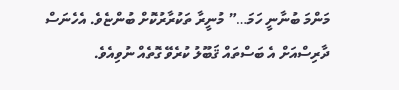މަންމަ ބުނާނީ ހަމަ…” މުނީރާ ތަކުރާރުކޮށް ބުންޏެވެ. އެހެނަސް ދާރިސްއަށް އެ ބަސްތައް ޤަބޫލު ކުރެވޭ ގޮތެއް ނުވިއެވެ.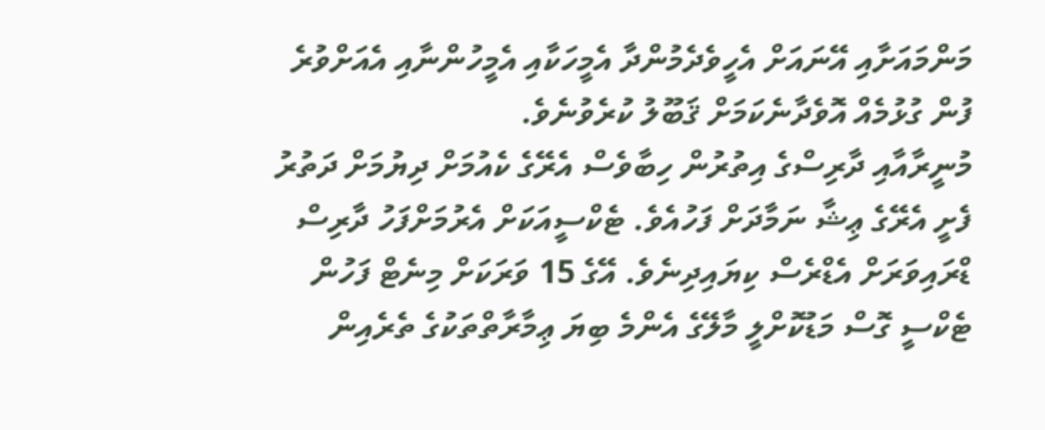މަންމައަށާއި އޭނައަށް އެހީވެދެމުންދާ އެމީހަކާއި އެމީހުންނާއި އެއަށްވުރެ ފުން ގުޅުމެއް އޮވެދާނެކަމަށް ޤަބޫލު ކުރެވުނެވެ.
މުނީރާއާއި ދާރިސްގެ އިތުރުން ހިބާވެސް އެރޭގެ ކެއުމަށް ދިޔުމަށް ދަތުރު ފެށީ އެރޭގެ ޢިޝާ ނަމާދަށް ފަހުއެވެ. ޓެކްސީއަކަށް އެރުމަށްފަހު ދާރިސް ޑްރައިވަރަށް އެޑްރެސް ކިޔައިދިނެވެ. އޭގެ 15 ވަރަކަށް މިނެޓް ފަހުން ޓެކްސީ ގޮސް މަޑުކޮށްލީ މާލޭގެ އެންމެ ބިޔަ ޢިމާރާތްތަކުގެ ތެރެއިން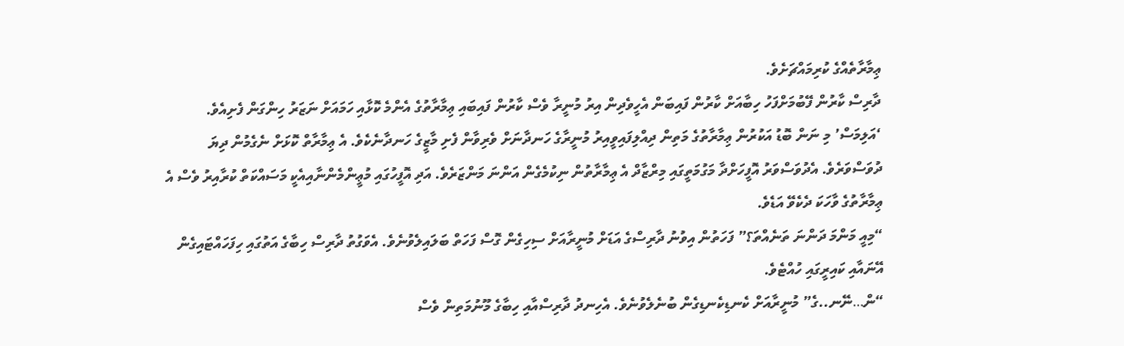ޢިމާރާތެއްގެ ކުރިމައްޗަށެވެ.
ދާރިސް ކާރުން ފޭބުމަށްފަހު ހިބާއަށް ކާރުން ފައިބަން އެހީވެދިން އިރު މުނީރާ ވެސް ކާރުން ފައިބައި ޢިމާރާތުގެ އެންމެ ކޮޅާއި ހަމައަށް ނަޒަރު ހިންގަން ފެށިއެވެ. ‘އަލިމަސް’ މި ނަން ބޮޑު އަކުރުން ޢިމާރާތުގެ މަތިން ދިއްލިފައިވީއިރު މުނީރާގެ ހަނދާނަށް ވެރިވާން ފެށި މާޒީގެ ހަނދާނެކެވެ. އެ ޢިމާރާތް ކޮޅަށް ނެގެމުން ދިޔަ ދުވަސްވަރެވެ. އެދުވަސްވަރު އޮފީހަށްދާ މަގުމަތީގައި މިރްޒާދް އެ ޢިމާރާތުން ނިކުމެގެން އަންނަ މަންޒަރެވެ. އަދި އޮފީހުގައި މުޢީންމެންނާއިއެކީ މަސައްކަތް ކުރާއިރު ވެސް އެ ޢިމާރާތުގެ ވާހަކަ ދެކެވޭ އަޑެވެ.
“މިއީ މަންމަ ދަންނަ ތަނެއްތަ؟” ފަހަތުން އިވުނު ދާރިސްގެ އަޑަށް މުނީރާއަށް ސިހިގެން ގޮސް ފަހަތް ބަލައިލެވުނެވެ. އެވަގުތު ދާރިސް ހިބާގެ އަތުގައި ހިފަހައްޓައިގެން އޭނައާއި ކައިރީގައި ހުއްޓެވެ.
“ން…ނޭނ..ގެ” މުނީރާއަށް ކެނޑިކެނޑިގެން ބުނެލެވުނެވެ. އެހިނދު ދާރިސްއާއި ހިބާގެ މޫނުމަތިން ވެސް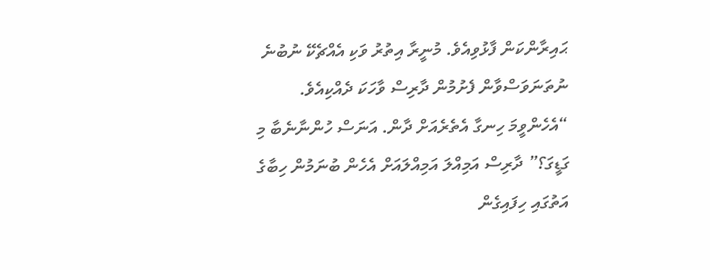ޙައިރާންކަން ފާޅުވިއެވެ. މުނީރާ އިތުރު ވަކި އެއްޗެކޭ ނުބުނެ ނުތަނަވަސްވާން ފެށުމުން ދާރިސް ވާހަކަ ދެއްކިއެވެ.
“އެހެންވީމަ ހިނގާ އެތެރެއަށް ދާން. އަނަސް ހުންނާނެބާ މި ގަޑީގަ؟” ދާރިސް އަމިއްލަ އަމިއްލައަށް އެހެން ބުނަމުން ހިބާގެ އަތުގައި ހިފައިގެން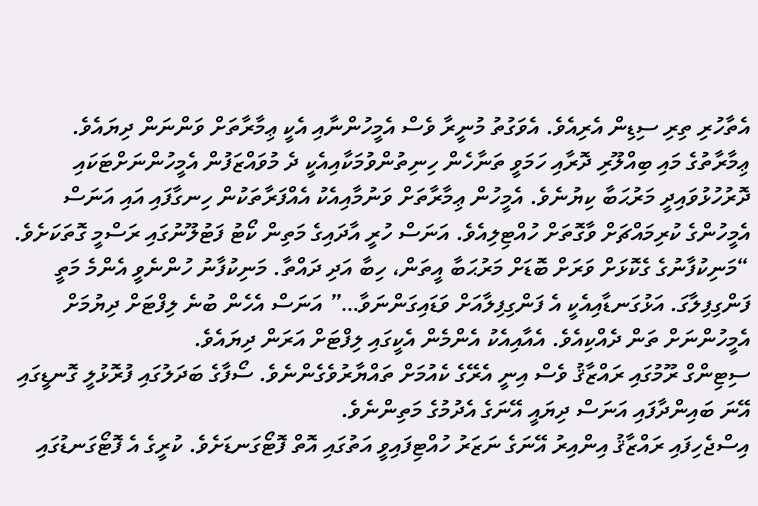އެތާހުރި ތިރި ސިޑިން އެރިއެވެ. އެވަގުތު މުނީރާ ވެސް އެމީހުންނާއި އެކީ ޢިމާރާތަށް ވަންނަން ދިޔައެވެ.
ޢިމާރާތުގެ މައި ބިއްލޫރި ދޮރާއި ހަމަވީ ތަނާހެން ހިނިތުންވުމަކާއިއެކީ ދެ މުވައްޒަފުން އެމީހުންނަށްޓަކައި ދޮރުހުޅުވައިދީ މަރުޙަބާ ކިޔުނެވެ. އެމީހުން ޢިމާރާތަށް ވަނުމާއިއެކު އެއްފަރާތަކުން ހިނގާފައި އައި އަނަސް އެމީހުންގެ ކުރިމައްޗަށް ވާގޮތަށް ހުއްޓިލިއެވެ. އަނަސް ހުރީ އާދައިގެ މަތިން ކޯޓު ފަޓުލޫނުގައި ރަސްމީ ގޮތަކަށެވެ.
“މަނިކުފާނުގެ ގެކޮޅަށް ވަރަށް ބޮޑަށް މަރުޙަބާ އީތަން، ހިބާ އަދި ދައްތާ. މަނިކުފާނު ހުންނެވީ އެންމެ މަތީ ފަންގިފިލާގަ. އަޅުގަނޑާއިއެކީ އެ ފަންގިފިލާއަށް ވަޑައިގަންނަވާ…” އަނަސް އެހެން ބުނެ ލިފްޓަށް ދިޔުމަށް އެމީހުންނަށް ތަން ދެއްކިއެވެ. އެއާއިއެކު އެންމެން އެކީގައި ލިފްޓަށް އަރަން ދިޔައެވެ.
ސިޓިންގް ރޫމުގައި ރައްޒާޤު ވެސް އިނީ އެރޭގެ ކެއުމަށް ތައްޔާރުވެގެންނެވެ. ސޯފާގެ ބަދަލުގައި ފުރޮޅުލީ ގޮނޑީގައި އޭނަ ބައިންދާފައި އަނަސް ދިޔައީ އޭނަގެ އެދުމުގެ މަތިންނެވެ.
އިސްޖެހިފައި ރައްޒާޤު އިންއިރު އޭނަގެ ނަޒަރު ހުއްޓިފައިވީ އަތުގައި އޮތް ފޮޓޯގަނޑަށެވެ. ކުރީގެ އެ ފޮޓޯގަނޑުގައި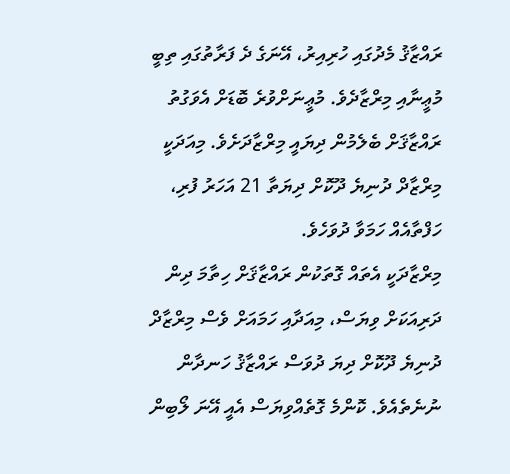ރައްޒާޤު މެދުގައި ހުރިއިރު، އޭނަގެ ދެ ފަރާތުގައި ތިބީ މުޢީނާއި މިރްޒާދެވެ. މުޢީނަށްވުރެ ބޮޑަށް އެވަގުތު ރައްޒާޤަށް ބެލެމުން ދިޔައީ މިރްޒާދަށެވެ. މިއަދަކީ މިރްޒާދް ދުނިޔެ ދޫކޮށް ދިޔަތާ 21 އަހަރު ފުރި، ހަފްތާއެއް ހަމަވާ ދުވަހެވެ.
މިރްޒާދަކީ އެތައް ގޮތަކުން ރައްޒާޤަށް ހިތާމަ ދިން ދަރިއަކަށް ވިޔަސް، މިއަދާއި ހަމައަށް ވެސް މިރްޒާދް ދުނިޔެ ދޫކޮށް ދިޔަ ދުވަސް ރައްޒާޤު ހަނދާން ނުނެތެއެވެ. ކޮންމެ ގޮތެއްވިޔަސް އެއީ އޭނަ ލޯބިން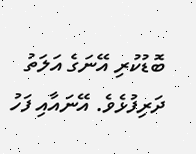ބޮޑުކުރި އޭނަގެ އަލަތު ދަރިފުޅެވެ. އޭނައާއި ފަހު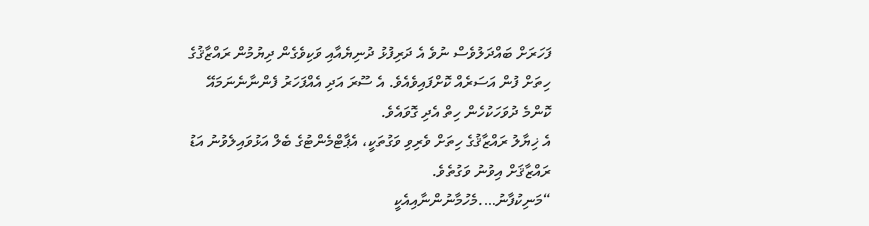ފަހަރަށް ބައްދަލުވެސް ނުވެ އެ ދަރިފުޅު ދުނިޔެއާއި ވަކިވެގެން ދިޔުމުން ރައްޒާޤުގެ ހިތަށް ފުން އަސަރެއް ކޮށްފައިވެއެވެ. އެ ސޫރަ އަދި އެއްފަހަރު ފެންނާނެނަމައޭ ކޮންމެ ދުވަހަކުހެން ހިތް އެދި ގޮވައެވެ.
އެ ޚިޔާލު ރައްޒާޤުގެ ހިތަށް ވެރިވި ވަގުތަކީ، އެޕާޓްމެންޓުގެ ބެލް އަޅުވައިލެވުނު އަޑު ރައްޒާޤަށް އިވުނު ވަގުތެވެ.
“މަނިކުފާނު….މެހުމާނުންނާއިއެކީ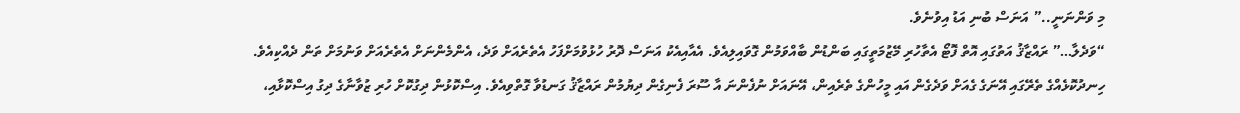މި ވަންނަނީ..” އަނަސް ބުނި އަޑު އިވުނެވެ.
“ވަދެލާ…” ރައްޒާޤު އަތުގައި އޮތް ފޮޓޯ އެތާހުރި މޭޒުމަތީގައި ބަންޑުން ބާއްވަމުން ގޮވައިލިއެވެ. އެއާއިއެކު އަނަސް ދޮރު ހުޅުވުމަށްފަހު އެތެރެއަށް ވަދެ، އެންމެންނަށް އެތެރެއަށް ވަނުމަށް ތަން ދެއްކިއެވެ.
ހިނދުކޮޅެއްގެ ތެރޭގައި އޭނަގެ ގެއަށް ވަދެގެން އައި މީހުންގެ ތެރެއިން، އޭނައަށް ނުފެންނަ އާ ސޫރަ ފެނިގެން ދިޔުމުން ރައްޒާޤު ގަނޑުވާ ގޮތްވިއެވެ. އިސްކޮޅުން ދިގުކޮށް ހުރި ޒުވާނާގެ ދިގު އިސްކޮޅާއި،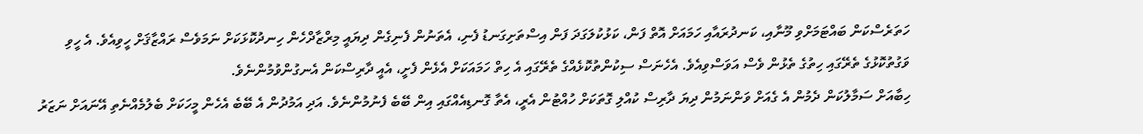ހަތަރެސްކަން ބައްޓަމަށްވި މޫނާއި، ކަނދުރައާއި ހަމައަށް އޮތް ފަން، ކަޅުކުލަގަދަ ފަން އިސްތަށިގަނޑު ފެނި، އެތަނުން ފެނިގެން ދިޔައީ މިރްޒާދްހެން ހިނދުކޮޅަކަށް ނަމަވެސް ރައްޒާޤަށް ހީވިއެވެ. އެ ހީވި ވަގުތުކޮޅުގެ ތެރޭގައި ހިތުގެ ތެޅުން ވެސް އަވަސްވިއެވެ. އެހެނަސް ސިކުންތުކޮޅެއްގެ ތެރޭގައި އެ ހިތް ހަމައަކަށް އެޅެން ފެށީ، އެއީ ދާރިސްކަން އެނގުންވުމުންނެވެ.
ހިބާއަށް ސަމާލުކަން ދެމުން އެ ގެއަށް ވަންނަމުން ދިޔަ ދާރިސް ކުއްލި ގޮތަކަށް ހުއްޓުން އެރީ، އެތާ ގޮނޑިއެއްގައި އިން ބޭބެ ފެނުމުންނެވެ. އަދި އަމުދުން އެ ބޭބެ އެހެން މީހަކަށް ބެލުމެއްނެތި އޭނައަށް ނަޒަރު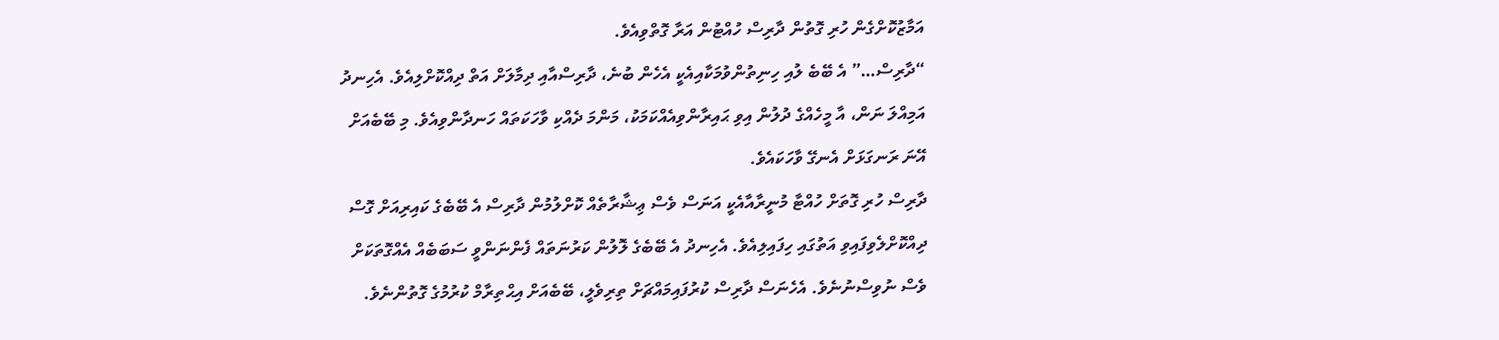އަމާޒުކޮށްގެން ހުރި ގޮތުން ދާރިސް ހުއްޓުން އަރާ ގޮތްވިއެވެ.
“ދާރިސް…” އެ ބޭބެ ލުއި ހިނިތުންވުމަކާއިއެކީ އެހެން ބުނެ، ދާރިސްއާއި ދިމާލަށް އަތް ދިއްކޮށްލިއެވެ. އެހިނދު އަމިއްލަ ނަން، އާ މީހެއްގެ ދުލުން އިވި ޙައިރާންވިއެއްކަމަކު، މަންމަ ދެއްކި ވާހަކަތައް ހަނދާންވިއެވެ. މި ބޭބެއަށް އޭނަ ރަނގަޅަށް އެނގޭ ވާހަކައެވެ.
ދާރިސް ހުރި ގޮތަށް ހުއްޓާ މުނީރާއާއެކީ އަނަސް ވެސް ޢިޝާރާތެއް ކޮށްލުމުން ދާރިސް އެ ބޭބެގެ ކައިރިއަށް ގޮސް ދިއްކޮށްލެވިފައިވި އަތުގައި ހިފައިލިއެވެ. އެހިނދު އެ ބޭބެގެ ލޮލުން ކަރުނަތައް ފެންނަންވީ ސަބަބެއް އެއްގޮތަކަށް ވެސް ނުވިސްނުނެވެ. އެހެނަސް ދާރިސް ކުރުފައިމައްޗަށް ތިރިވެލީ، ބޭބެއަށް އިޙްތިރާމް ކުރުމުގެ ގޮތުންނެވެ.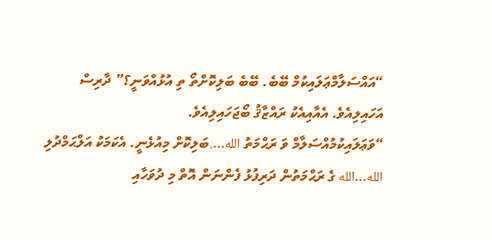“އައްސަލާމްޢަލައިކުމް ބޭބެ. ބޭބެ ބަލިކޮށްތޯ ތި އުޅުއްވަނީ؟” ދާރިސް އަހައިލިއެވެ. އެއާއިއެކު ރައްޒާޤު ބޯޖަހައިލިއެވެ.
“ވަޢަލައިކުމުއްސަލާމް ވަ ރަޙްމަތު الله….ބަލިކޮށް މިއުޅެނީ. އެކަމަކު އަލްޙަމްދުލި الله…الله ގެ ރަޙްމަތުން ދަރިފުޅު ފެންނަން އޮތް މި ދުވަހާއި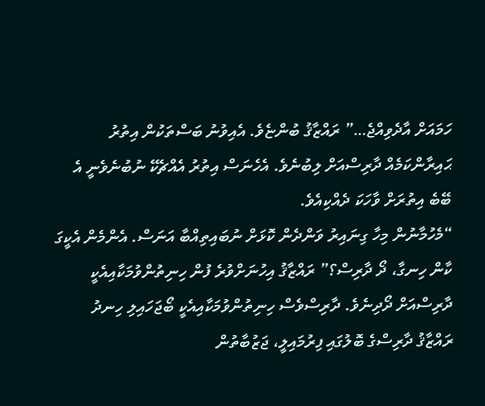ހަމައަށް އާދެވިއްޖެ…” ރައްޒާޤު ބުންޏެވެ. އެއިވުނު ބަސްތަކުން އިތުރު ޙައިރާންކަމެއް ދާރިސްއަށް ލިބުނެވެ. އެހެނަސް އިތުރު އެއްޗެކޭ ނުބުނެވެނީ އެ ބޭބެ އިތުރަށް ވާހަކަ ދެއްކިއެވެ.
“މެހުމާނުން މިހާ ގިނައިރު ވަންދެން ކޮޅަށް ނުބައިތިއްބާ އަނަސް. އެންމެން އެކީގަ ކާން ހިނގާ، ދޯ ދާރިސް؟” ރައްޒާޤު އިހުނަށްވުރެ ފުން ހިނިތުންވުމަކާއިއެކީ ދާރިސްއަށް ދޯދިނެވެ. ދާރިސްވެސް ހިނިތުންވުމަކާއިއެކީ ބޯޖަހައިލި ހިނދު ރައްޒާޤު ދާރިސްގެ ބޮލުގައި ފިރުމައިލީ، ޖަޒުބާތުން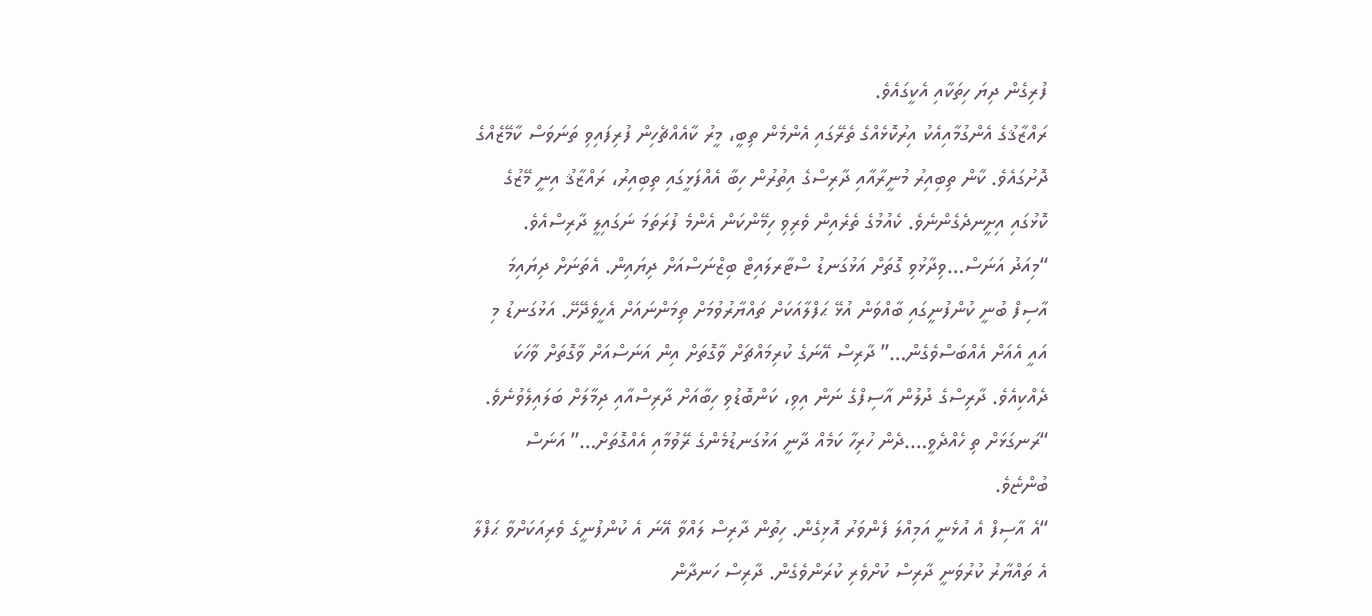ފުރިގެން ދިޔަ ހިތަކާއި އެކީގައެވެ.
ރައްޒާޤުގެ އެންގުމާއިއެކު އިރުކޮޅެއްގެ ތެރޭގައި އެންމެން ތިބީ، މީރު ކާއެއްޗެހިން ފުރިފައިވި ތަނަވަސް ކާމޭޒެއްގެ ދޮށުގައެވެ. ކާން ތިބިއިރު މުނީރާއާއި ދާރިސްގެ އިތުރުން ހިބާ އެއްފަޅީގައި ތިބިއިރު، ރައްޒާޤު އިނީ މޭޒުގެ ކޮޅުގައި އިށީނދެގެންނެވެ. ކެއުމުގެ ތެރެއިން ވެރިވި ހިމޭންކަން އެންމެ ފުރަތަމަ ނަގައިލީ ދާރިސްއެވެ.
“މިއަދު އަނަސް…ވިދާޅުވި ގޮތަށް އަޅުގަނޑު ސްޓާރލައިޓް ބިޒްނަސްއަށް ދިޔައިން. އެތަނަށް ދިޔައިމަ އާސިފް ބުނީ ކުންފުނީގައި ބާއްވަން އުޅޭ ޙަފްލާއަކަށް ތައްޔާރުވުމަށް ތިމަންނައަށް އެހީވެދޭށޭ. އަޅުގަނޑު މި އައީ އެއަށް އެއްބަސްވެގެން…” ދާރިސް އޭނަގެ ކުރިމައްޗަށް ވާގޮތަށް އިން އަނަސްއަށް ވާގޮތަށް ވާހަކަ ދެއްކިއެވެ. ދާރިސްގެ ދުލުން އާސިފްގެ ނަން އިވި، ކަންބޮޑުވި ހިބާއަށް ދާރިސްއާއި ދިމާލަށް ބަލައިލެވުނެވެ.
“ރަނގަޅަށް ތި ހެއްދެވީ….ދެން ހުރިހާ ކަމެއް ދާނީ އަޅުގަނޑުމެންގެ ރޭވުމާއި އެއްގޮތަށް…” އަނަސް ބުންޏެވެ.
“އެ އާސިފް އެ އުޅެނީ އަމިއްލަ ފެންވަރު އޮޅިގެން. ހިތުން ދާރިސް ލައްވާ އޭނަ އެ ކުންފުނީގެ ވެރިއަކަށްވާ ޙަފްލާ އެ ތައްޔާރު ކުރުވަނީ ދާރިސް ކުށްވެރި ކުރަންވެގެން. ދާރިސް ހަނދާން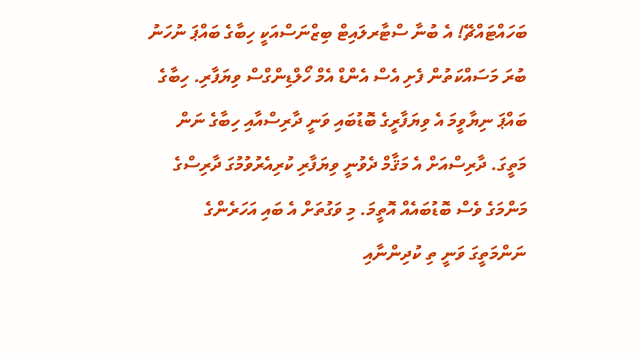ބަހައްޓައްޗޭ! އެ ބުނާ ސްޓާރލައިޓް ބިޒްނަސްއަކީ ހިބާގެ ބައްޕަ ނުހަނު ބުރަ މަސައްކަތުން ފެށި އެސް އެންޑް އެމް ހޯލްޑިންގްސް ވިޔަފާރި. ހިބާގެ ބައްޕަ ނިޔާވީމަ އެ ވިޔަފާރީގެ ބޮޑުބައި ވަނީ ދާރިސްއާއި ހިބާގެ ނަން މަތީގަ. ދާރިސްއަށް އެ މަޤާމް ދެވުނީ ވިޔަފާރި ކުރިއެރުވުމުގަ ދާރިސްގެ މަންމަގެ ވެސް ބޮޑުބައެއް އޮތީމަ. މި ވަގުތަށް އެ ބައި އަހަރެންގެ ނަންމަތީގަ ވަނީ ތި ކުދިންނާއި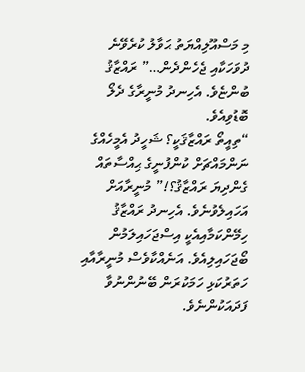މި މަސްއޫލިއްޔަތު ޙަވާލު ކުރެވޭނެ ދުވަހަކާއި ޖެހެންދެން…” ރައްޒާޤު ބުންޏެވެ. އެހިނދު މުނީރާގެ ދެލޯ ބޮޑުވިއެވެ.
“ތިއީތޯ ރައްޒާޤަކީ؟ ޝަހީދު އެމީހެއްގެ ނަންމައްޗަށް ކުންފުނީގެ ޙިއްސާތައް ގެންދިޔަ ރައްޒާޤު؟!” މުނީރާއަށް އަހައިލެވުނެވެ. އެހިނދު ރައްޒާޤު ހިމޭންކަމާއިއެކީ އިސްޖަހައިލަމުން ބޯޖަހައިލިއެވެ. އަނެއްކާވެސް މުނީރާއާއި ހަތަރުކަޅި ހަމަކުރަން ބޭނުންނުވާ ފަދައަކުންނެވެ.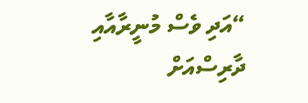“އަދި ވެސް މުނީރާއާއި ދާރިސްއަށް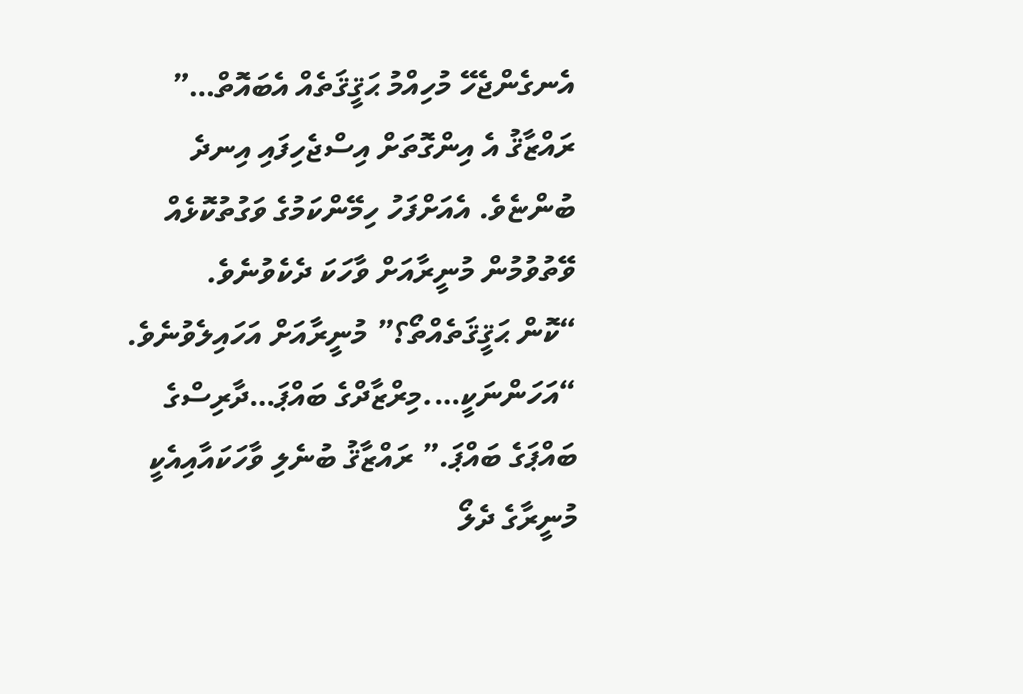އެނގެންޖެހޭ މުހިއްމު ޙަޤީޤަތެއް އެބައޮތް…” ރައްޒާޤު އެ އިންގޮތަށް އިސްޖެހިފައި އިނދެ ބުންޏެވެ. އެއަށްފަހު ހިމޭންކަމުގެ ވަގުތުކޮޅެއް ވޭތުވުމުން މުނީރާއަށް ވާހަކަ ދެކެވުނެވެ.
“ކޮން ޙަޤީޤަތެއްތޯ؟” މުނީރާއަށް އަހައިލެވުނެވެ.
“އަހަންނަކީ….މިރްޒާދްގެ ބައްޕަ…ދާރިސްގެ ބައްޕަގެ ބައްޕަ.” ރައްޒާޤު ބުނެލި ވާހަކައާއިއެކީ މުނީރާގެ ދެލޯ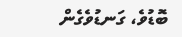ބޮޑުވެ، ގަނޑުވެގެން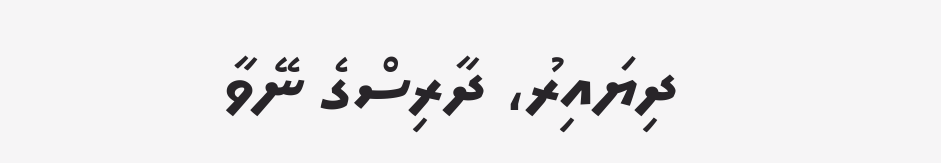ދިޔައިރު، ދާރިސްގެ ނޭވާ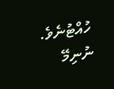ހުއްޓުނެވެ.
ނުނިމޭ